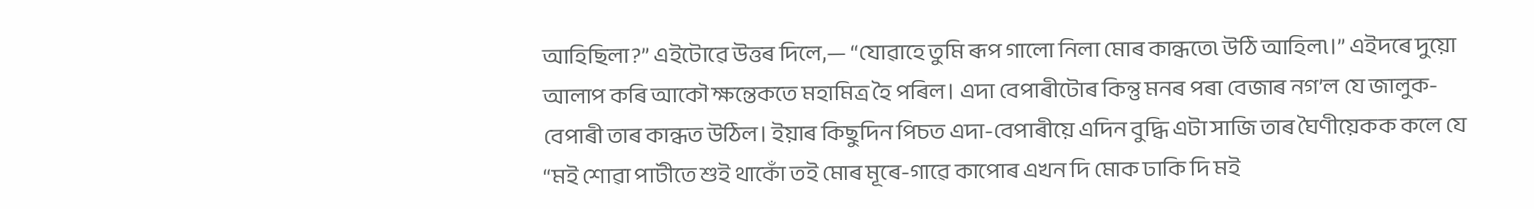আহিছিলা?” এইটোৱে উত্তৰ দিলে,— “যোৱাহে তুমি ৰূপ গালো নিলা মোৰ কান্ধতে৷ উঠি আহিল৷।” এইদৰে দুয়ো আলাপ কৰি আকৌ ক্ষন্তেকতে মহামিত্ৰ হৈ পৰিল। এদা বেপাৰীটোৰ কিন্তু মনৰ পৰা বেজাৰ নগ’ল যে জালুক-বেপাৰী তাৰ কান্ধত উঠিল। ইয়াৰ কিছুদিন পিচত এদা-বেপাৰীয়ে এদিন বুদ্ধি এটা সাজি তাৰ ঘৈণীয়েকক কলে যে “মই শোৱা পাটীতে শুই থাকোঁ তই মোৰ মূৰে-গাৱে কাপোৰ এখন দি মোক ঢাকি দি মই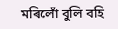মৰিলোঁ বুলি বহি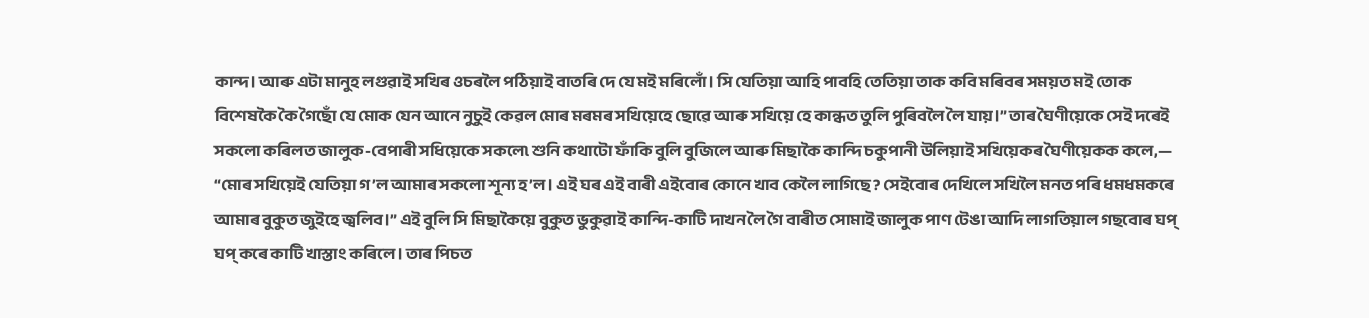কান্দ। আৰু এটা মানুহ লগুৱাই সখিৰ ওচৰলৈ পঠিয়াই বাতৰি দে যে মই মৰিলোঁ। সি যেতিয়া আহি পাবহি তেতিয়া তাক কবি মৰিবৰ সময়ত মই তোক বিশেষকৈ কৈ গৈছোঁ যে মোক যেন আনে নুচুই কেৱল মোৰ মৰমৰ সখিয়েহে ছোৱে আৰু সখিয়ে হে কান্ধত তুলি পুৰিবলৈ লৈ যায়।” তাৰ ঘৈণীয়েকে সেই দৰেই সকলো কৰিলত জালুক-বেপাৰী সধিয়েকে সকলে৷ শুনি কথাটো ফাঁকি বুলি বুজিলে আৰু মিছাকৈ কান্দি চকুপানী উলিয়াই সখিয়েকৰ ঘৈণীয়েকক কলে,— “মোৰ সখিয়েই যেতিয়া গ’ল আমাৰ সকলো শূন্য হ’ল। এই ঘৰ এই বাৰী এইবোৰ কোনে খাব কেলৈ লাগিছে? সেইবোৰ দেখিলে সখিলৈ মনত পৰি ধমধমকৰে আমাৰ বুকুত জুইহে জ্বলিব।” এই বুলি সি মিছাকৈয়ে বুকুত ভুকুৱাই কান্দি-কাটি দাখন লৈ গৈ বাৰীত সোমাই জালুক পাণ টেঙা আদি লাগতিয়াল গছবোৰ ঘপ্ ঘপ্ কৰে কাটি খাস্তাং কৰিলে। তাৰ পিচত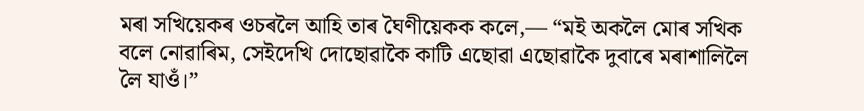মৰা সখিয়েকৰ ওচৰলৈ আহি তাৰ ঘৈণীয়েকক কলে,— “মই অকলৈ মোৰ সখিক বলে নোৱাৰিম, সেইদেখি দোছোৱাকৈ কাটি এছোৱা এছোৱাকৈ দুবাৰে মৰাশালিলৈ লৈ যাওঁ।”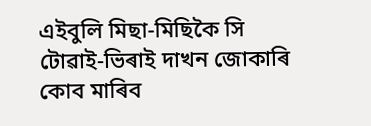এইবুলি মিছা-মিছিকৈ সি টোৱাই-ভিৰাই দাখন জোকাৰি কোব মাৰিব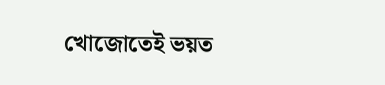খোজোতেই ভয়ত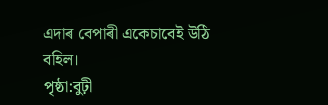এদাৰ বেপাৰী একেচাবেই উঠি বহিল।
পৃষ্ঠা:বুঢ়ী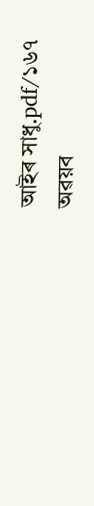আইৰ সাধু.pdf/১৬৭
অৱয়ব